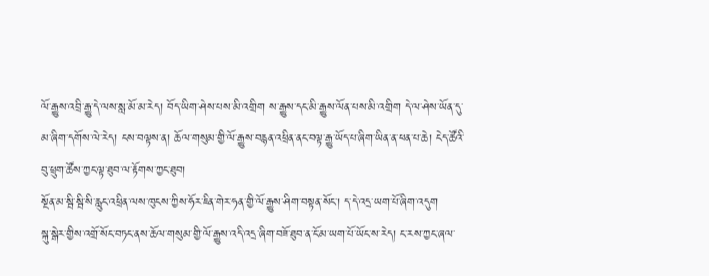ལོ་རྒྱུས་འབྲི་རྒྱུ་དེ་ལས་སླ་མོ་མ་རེད། བོད་ཡིག་ཤེས་པས་མི་འགྲིག ས་རྒྱུས་དང་མི་རྒྱུས་ལོན་པས་མི་འགྲིག དེ་ལ་ཤེས་ཡོན་དུ་མ་ཞིག་དགོས་ལེ་རེད། ངས་བལྟས་ན། ཆོལ་གསུམ་གྱི་ལོ་རྒྱུས་བརྙན་འཕྲིན་ནང་བལྟ་རྒྱུ་ཡོད་པ་ཞིག་ཡིན་ན་ཕན་པ་ཆེ། ངེད་ཚོའི་བུ་ཕྲུག་ཚོས་ཀྱང་ལྟ་ཐུབ་ལ་རྟོགས་ཀྱང་ཐུབ།
སྔོན་མ་སྦི་སྦི་སི་རླུང་འཕྲིན་ལས་ཁུངས་ཀྱིས་ཧོར་ཇིན་གེར་ཧན་གྱི་ལོ་རྒྱུས་ཤིག་བསྟན་སོང་། ད་དེ་འདྲ་ཡག་པོ་ཞིག་འདུག
སྐུ་སྒེར་གྱིས་འགྲོ་སོང་བཏང་ནས་ཆོལ་གསུམ་གྱི་ལོ་རྒྱུས་འདི་འདྲ་ཞིག་བཟོ་ཐུབ་ན་ངོ་མ་ཡག་པོ་ཡོང་ས་རེད། ང་རས་ཀྱང་ཞལ་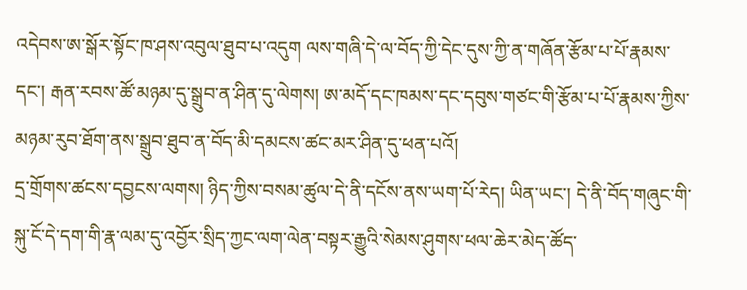འདེབས་ཨ་སྒོར་སྟོང་ཁ་ཤས་འབུལ་ཐུབ་པ་འདུག ལས་གཞི་དེ་ལ་བོད་ཀྱི་དེང་དུས་ཀྱི་ན་གཞོན་རྩོམ་པ་པོ་རྣམས་དང་། རྒན་རབས་ཚོ་མཉམ་དུ་སྒྲུབ་ན་ཤིན་དུ་ལེགས། ཨ་མདོ་དང་ཁམས་དང་དབུས་གཙང་གི་རྩོམ་པ་པོ་རྣམས་ཀྱིས་མཉམ་རུབ་ཐོག་ནས་སྒྲུབ་ཐུབ་ན་བོད་མི་དམངས་ཚང་མར་ཤིན་དུ་ཕན་པའོ།
དྲ་གྲོགས་ཚངས་དབྱངས་ལགས། ཉིད་ཀྱིས་བསམ་ཚུལ་དེ་ནི་དངོས་ནས་ཡག་པོ་རེད། ཡིན་ཡང་། དེ་ནི་བོད་གཞུང་གི་སྐུ་ངོ་དེ་དག་གི་རྣ་ལམ་དུ་འབྱོར་སྲིད་ཀྱང་ལག་ལེན་བསྟར་རྒྱུའི་སེམས་ཤུགས་ཕལ་ཆེར་མེད་ཚོད་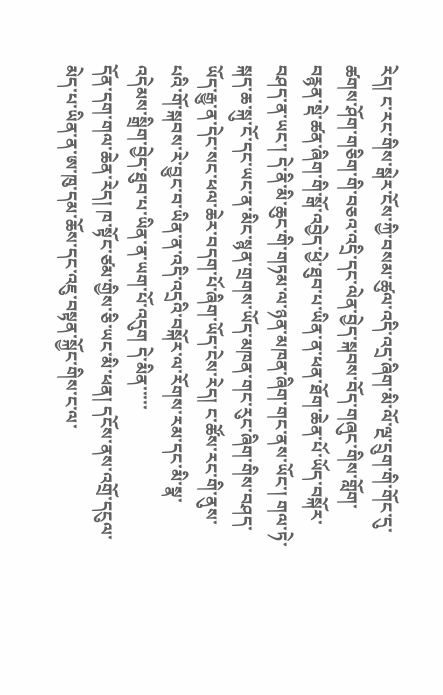རེད། ང་རང་གིས་སྒེར་ངོས་ཀྱི་བསམ་ཚུལ་འདི་འདྲ་ཞིག་མི་ལོ་ལྔ་དྲུག་གི་གོང་དུ་ཚགས་ཤོག་གཅིག་གི་བཅའ་འདྲི་དང་ལེན་བྱེད་སྐབས་བོད་གཞུང་གིས་གློག་བརྙན་སྡེ་ཚན་ཞིག་གི་སྒོ་འབྱེད་ཕྱེ་ཐུབ་པ་ཡིན་ན་ཕན་ཐོག་ཆེན་པོ་ཡོད་བསྐོར་བཤད་ན་ཡང་། དེ་ནི་མི་ཆུང་གི་གཏམ་ལ་ཉན་མཁན་ཞིག་གང་ནས་ཡོང་། གལ་ཏེ་སྐད་ཆ་སྐུ་ངོ་དང་ཡང་ན་མིང་སྙན་གྲགས་ཡོད་མཁན་གང་རུང་ཞིག་གིས་བཤད་ཡོད་རྒྱུ་ན་དེང་སང་ཕལ་ཆེར་བདག་པོ་ཞིག་ཡོད་ངེས་རེད། ང་ཚོས་རང་གི་ནུས་པའི་གོ་སྐབས་རེ་བྱུང་བ་ཡིན་ན་འདི་འདྲའི་བསྐོར་ལ་རོགས་རམ་དང་མི་སྣ་འདེམས་སྒྲིག་བྱེད་ཐུབ་པ་ཡིན་ན་ཡག་པོ་འདུག དེ་མིན་་་་་
དོན་དག་གལ་ཆེན་རེད། ཁ་སྟོང་ཙམ་གྱིས་ཅི་ཡང་མི་ཕན། དངོས་ནས་འགྲོ་དངུལ་མེད་པ་ཡིན་ན་ཨ་ཁུ་དམ་ཆོས་དང་འཇུ་བསྟན་སྐྱོང་གིས་ང་ལ་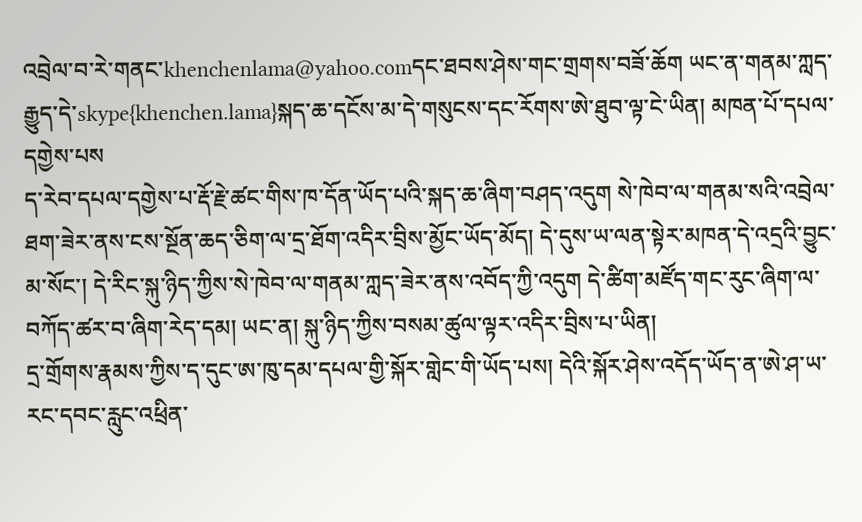འབྲེལ་བ་རེ་གནང་khenchenlama@yahoo.comདང་ཐབས་ཤེས་གང་གྲགས་བཟོ་ཆོག ཡང་ན་གནམ་ཀླད་རྒྱུད་དེ་skype{khenchen.lama}སྐད་ཆ་དངོས་མ་དེ་གསུངས་དང་རོགས་ཨེ་ཐུབ་ལྟ་ངེ་ཡིན། མཁན་པོ་དཔལ་དགྱེས་པས
ད་རེབ་དཔལ་དགྱེས་པ་རྡོ་རྗེ་ཚང་གིས་ཁ་དོན་ཡོད་པའི་སྐད་ཆ་ཞིག་བཤད་འདུག སེ་ཁེབ་ལ་གནམ་སའི་འབྲེལ་ཐག་ཟེར་ནས་ངས་སྔོན་ཆད་ཅིག་ལ་དྲ་ཐོག་འདིར་བྲིས་མྱོང་ཡོད་མོད། དེ་དུས་ཡ་ལན་སྟེར་མཁན་དེ་འདྲའི་བྱུང་མ་སོང་། དེ་རིང་སྐུ་ཉིད་ཀྱིས་སེ་ཁེབ་ལ་གནམ་ཀླད་ཟེར་ནས་འབོད་ཀྱི་འདུག དེ་ཚིག་མཛོད་གང་རུང་ཞིག་ལ་བཀོད་ཚར་བ་ཞིག་རེད་དམ། ཡང་ན། སྐུ་ཉིད་ཀྱིས་བསམ་ཚུལ་ལྟར་འདིར་བྲིས་པ་ཡིན།
དྲ་གྲོགས་རྣམས་ཀྱིས་ད་དུང་ཨ་ཁུ་དམ་དཔལ་གྱི་སྐོར་གླེང་གི་ཡོད་པས། དེའི་སྐོར་ཤེས་འདོད་ཡོད་ན་ཨེ་ཤ་ཡ་རང་དབང་རླུང་འཕྲིན་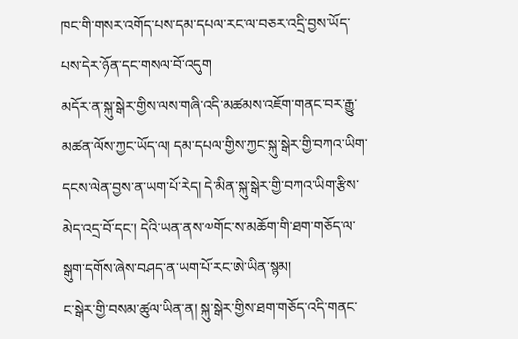ཁང་གི་གསར་འགོད་པས་དམ་དཔལ་རང་ལ་བཅར་འདྲི་བྱས་ཡོད་པས་དེར་ཉོན་དང་གསལ་བོ་འདུག
མདོར་ན་སྐུ་སྒེར་གྱིས་ལས་གཞི་འདི་མཚམས་འཇོག་གནང་བར་རྒྱུ་མཚན་ལོས་ཀྱང་ཡོད་ལ། དམ་དཔལ་གྱིས་ཀྱང་སྐུ་སྒེར་གྱི་བཀའ་ཡིག་དངས་ལེན་བྱས་ན་ཡག་པོ་རེད། དེ་མིན་སྐུ་སྒེར་གྱི་བཀའ་ཡིག་རྩིས་མེད་འདྲ་བོ་དང་། དེའི་ཡན་ནས་༧གོང་ས་མཆོག་གི་ཐག་གཅོད་ལ་སྒུག་དགོས་ཞེས་བཤད་ན་ཡག་པོ་རང་ཨེ་ཡིན་སྙམ།
ང་སྒེར་གྱི་བསམ་ཚུལ་ཡིན་ན། སྐུ་སྒེར་གྱིས་ཐག་གཅོད་འདི་གནང་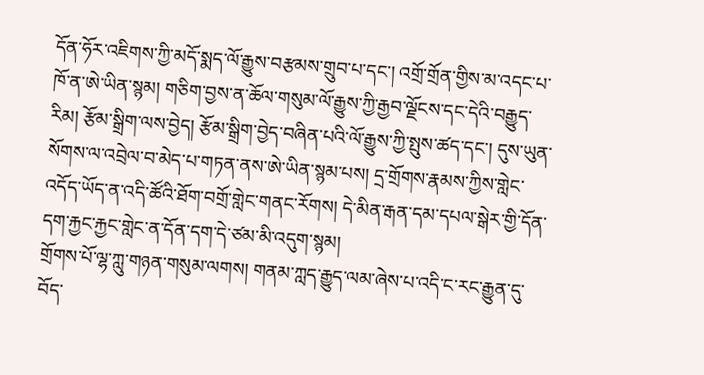དོན་ཧོར་འཇིགས་ཀྱི་མདོ་སྨད་ལོ་རྒྱུས་བརྩམས་གྲུབ་པ་དང་། འགྲོ་གྲོན་གྱིས་མ་འདང་པ་ཁོ་ན་ཨེ་ཡིན་སྙམ། གཅིག་བྱས་ན་ཆོལ་གསུམ་ལོ་རྒྱུས་ཀྱི་རྒྱབ་ལྗོངས་དང་དེའི་བརྒྱུད་རིམ། རྩོམ་སྒྲིག་ལས་བྱེད། རྩོམ་སྒྲིག་བྱེད་བཞིན་པའི་ལོ་རྒྱུས་ཀྱི་སྤུས་ཚད་དང་། དུས་ཡུན་སོགས་ལ་འབྲེལ་བ་མེད་པ་གཏན་ནས་ཨེ་ཡིན་སྙམ་པས། དྲ་གྲོགས་རྣམས་ཀྱིས་གླེང་འདོད་ཡོད་ན་འདི་ཚོའི་ཐོག་བགྲོ་གླེང་གནང་རོགས། དེ་མིན་རྒན་དམ་དཔལ་སྒེར་གྱི་དོན་དག་རྐྱང་རྐྱང་གླེང་ན་དོན་དག་དེ་ཙམ་མི་འདུག་སྙམ།
གྲོགས་པོ་ལྷ་ཀླུ་གཉན་གསུམ་ལགས། གནམ་ཀླད་རྒྱུད་ལམ་ཞེས་པ་འདི་ང་རང་རྒྱུན་དུ་བོད་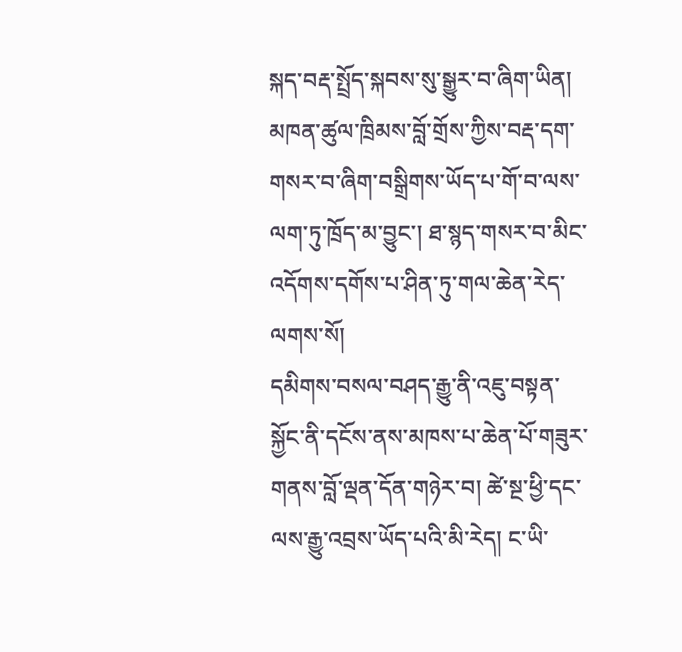སྐད་བརྡ་སྤྲོད་སྐབས་སུ་སྒྱུར་བ་ཞིག་ཡིན། མཁན་ཚུལ་ཁྲིམས་བློ་གྲོས་ཀྱིས་བརྡ་དག་གསར་བ་ཞིག་བསྒྲིགས་ཡོད་པ་གོ་བ་ལས་ལག་ཏུ་ཁྲོད་མ་བྱུང་། ཐ་སྙད་གསར་བ་མིང་འདོགས་དགོས་པ་ཤིན་ཏུ་གལ་ཆེན་རེད་ལགས་སོ།
དམིགས་བསལ་བཤད་རྒྱུ་ནི་འཇུ་བསྟན་སྐྱོང་ནི་དངོས་ནས་མཁས་པ་ཆེན་པོ་གཟུར་གནས་བློ་ལྡན་དོན་གཉེར་བ། ཚེ་སྔ་ཕྱི་དང་ལས་རྒྱུ་འབྲས་ཡོད་པའི་མི་རེད། ང་ཡི་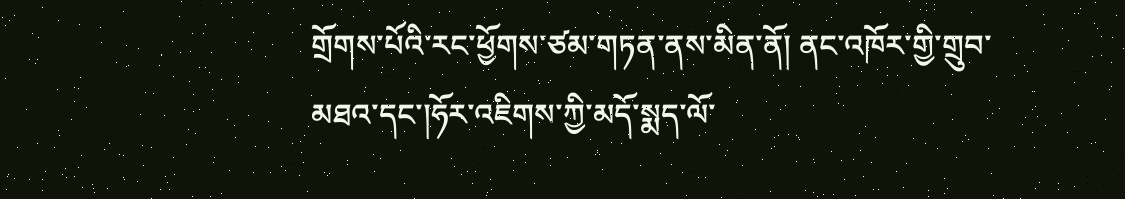གྲོགས་པོའི་རང་ཕྱོགས་ཙམ་གཏན་ནས་མིན་ནོ། ནང་འཁོར་གྱི་གྲུབ་མཐའ་དང་།ཧོར་འཇིགས་ཀྱི་མདོ་སྨད་ལོ་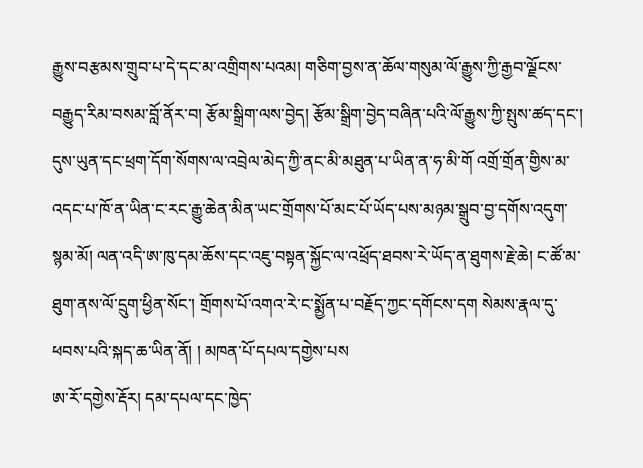རྒྱུས་བརྩམས་གྲུབ་པ་དེ་དང་མ་འགྲིགས་པའམ། གཅིག་བྱས་ན་ཆོལ་གསུམ་ལོ་རྒྱུས་ཀྱི་རྒྱབ་ལྗོངས་བརྒྱུད་རིམ་བསམ་བློ་ནོར་བ། རྩོམ་སྒྲིག་ལས་བྱེད། རྩོམ་སྒྲིག་བྱེད་བཞིན་པའི་ལོ་རྒྱུས་ཀྱི་སྤུས་ཚད་དང་། དུས་ཡུན་དང་ཕྲག་དོག་སོགས་ལ་འབྲེལ་མེད་ཀྱི་ནང་མི་མཐུན་པ་ཡིན་ན་ཧ་མི་གོ འགྲོ་གྲོན་གྱིས་མ་འདང་པ་ཁོ་ན་ཡིན་ང་རང་རྒྱུ་ཆེན་མིན་ཡང་གྲོགས་པོ་མང་པོ་ཡོད་པས་མཉམ་སྒྲུབ་བྱ་དགོས་འདུག་སྙམ་མོ། ལན་འདི་ཨ་ཁུ་དམ་ཆོས་དང་འཇུ་བསྟན་སྐྱོང་ལ་འཕྲོད་ཐབས་རེ་ཡོད་ན་ཐུགས་རྗེ་ཆེ། ང་ཚོ་མ་ཐུག་ནས་ལོ་དྲུག་ཕྱིན་སོང་། གྲོགས་པོ་འགའ་རེ་ང་སྨྱོན་པ་བརྗོད་ཀྱང་དགོངས་དག སེམས་རྣལ་དུ་ཕབས་པའི་སྐད་ཆ་ཡིན་ནོ། ། མཁན་པོ་དཔལ་དགྱེས་པས
ཨ་རོ་དགྱེས་རྡོར། དམ་དཔལ་དང་ཁྱེད་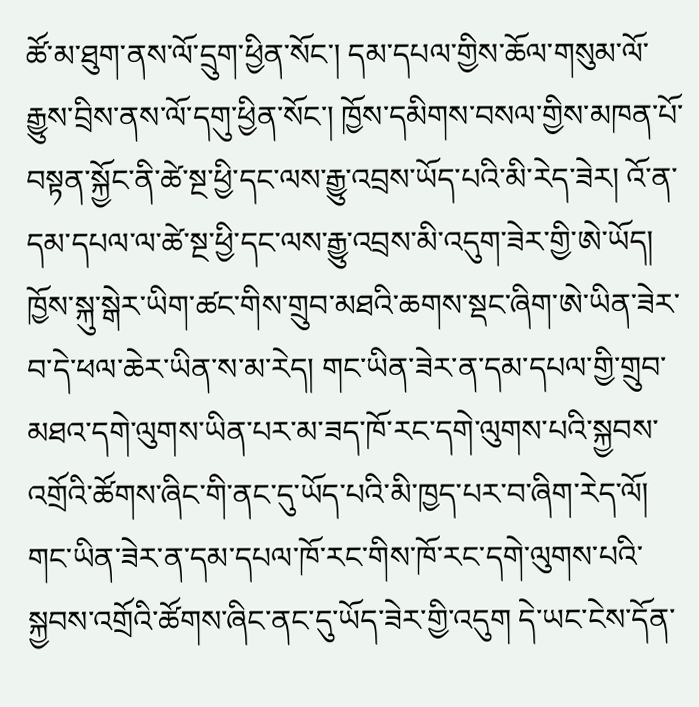ཚོ་མ་ཐུག་ནས་ལོ་དྲུག་ཕྱིན་སོང་། དམ་དཔལ་གྱིས་ཆོལ་གསུམ་ལོ་རྒྱུས་བྲིས་ནས་ལོ་དགུ་ཕྱིན་སོང་། ཁྱོས་དམིགས་བསལ་གྱིས་མཁན་པོ་བསྟན་སྐྱོང་ནི་ཚེ་སྔ་ཕྱི་དང་ལས་རྒྱུ་འབྲས་ཡོད་པའི་མི་རེད་ཟེར། འོ་ན་དམ་དཔལ་ལ་ཚེ་སྔ་ཕྱི་དང་ལས་རྒྱུ་འབྲས་མི་འདུག་ཟེར་གྱི་ཨེ་ཡོད། ཁྱོས་སྐུ་སྒེར་ཡིག་ཚང་གིས་གྲུབ་མཐའི་ཆགས་སྡང་ཞིག་ཨེ་ཡིན་ཟེར་བ་དེ་ཕལ་ཆེར་ཡིན་ས་མ་རེད། གང་ཡིན་ཟེར་ན་དམ་དཔལ་གྱི་གྲུབ་མཐའ་དགེ་ལུགས་ཡིན་པར་མ་ཟད་ཁོ་རང་དགེ་ལུགས་པའི་སྐྱབས་འགྲོའི་ཚོགས་ཞིང་གི་ནང་དུ་ཡོད་པའི་མི་ཁྱད་པར་བ་ཞིག་རེད་ལོ། གང་ཡིན་ཟེར་ན་དམ་དཔལ་ཁོ་རང་གིས་ཁོ་རང་དགེ་ལུགས་པའི་སྐྱབས་འགྲོའི་ཚོགས་ཞིང་ནང་དུ་ཡོད་ཟེར་གྱི་འདུག དེ་ཡང་ངེས་དོན་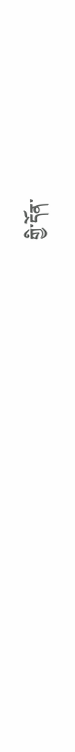གྱི་དོན་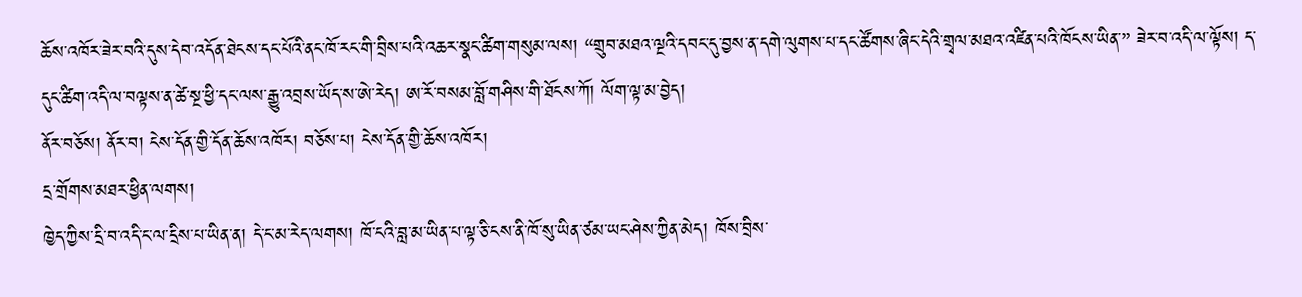ཆོས་འཁོར་ཟེར་བའི་དུས་དེབ་འདོན་ཐེངས་དང་པོའི་ནང་ཁོ་རང་གི་བྲིས་པའི་འཆར་སྣང་ཚིག་གསུམ་ལས། “གྲུབ་མཐའ་ལྔའི་དབང་དུ་བྱས་ན་དགེ་ལུགས་པ་དང་ཚོགས་ཞིང་དེའི་གྲྭལ་མཐའ་འཛིན་པའི་ཁོངས་ཡིན་” ཟེར་བ་འདི་ལ་ལྟོས། ད་དུང་ཚིག་འདི་ལ་བལྟས་ན་ཚེ་སྔ་ཕྱི་དང་ལས་རྒྱུ་འབྲས་ཡོད་ས་ཨེ་རེད། ཨ་རོ་བསམ་བློ་གཤིས་གི་ཐོངས་ཀོ། ལོག་ལྟ་མ་བྱེད།
ནོར་བཅོས། ནོར་བ། ངེས་དོན་གྱི་དོན་ཆོས་འཁོར། བཅོས་པ། ངེས་དོན་གྱི་ཆོས་འཁོར།
དྲ་གྲོགས་མཐར་ཕྱིན་ལགས།
ཁྱེད་ཀྱིས་དྲི་བ་འདི་ང་ལ་དྲིས་པ་ཡིན་ན། དེ་ང་མ་རེད་ལགས། ཁོ་ངའི་བླ་མ་ཡིན་པ་ལྟ་ཅི་ངས་ནི་ཁོ་སུ་ཡིན་ཙམ་ཡང་ཤེས་ཀྱིན་མེད། ཁོས་བྲིས་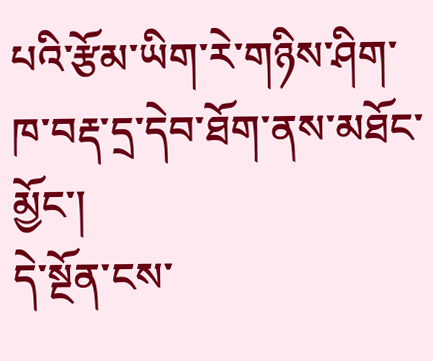པའི་རྩོམ་ཡིག་རེ་གཉིས་ཤིག་ཁ་བརྡ་དྲ་དེབ་ཐོག་ནས་མཐོང་མྱོང་།
དེ་སྔོན་ངས་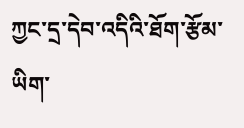ཀྱང་དྲ་དེབ་འདིའི་ཐོག་རྩོམ་ཡིག་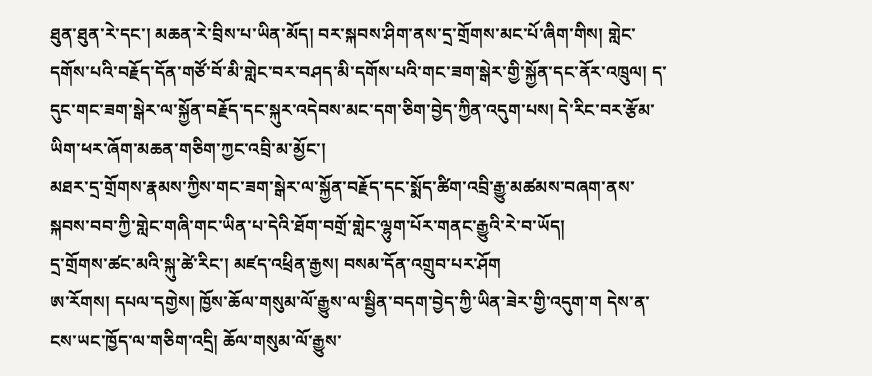ཐུན་ཐུན་རེ་དང་། མཆན་རེ་བྲིས་པ་ཡིན་མོད། བར་སྐབས་ཤིག་ནས་དྲ་གྲོགས་མང་པོ་ཞིག་གིས། གླེང་དགོས་པའི་བརྗོད་དོན་གཙོ་བོ་མི་གླེང་བར་བཤད་མི་དགོས་པའི་གང་ཟག་སྒེར་གྱི་སྐྱོན་དང་ནོར་འཁྲུལ། ད་དུང་གང་ཟག་སྒེར་ལ་སྐྱོན་བརྗོད་དང་སྐུར་འདེབས་མང་དག་ཅིག་བྱེད་ཀྱིན་འདུག་པས། དེ་རིང་བར་རྩོམ་ཡིག་ཕར་ཞོག་མཆན་གཅིག་ཀྱང་འབྲི་མ་མྱོང་།
མཐར་དྲ་གྲོགས་རྣམས་ཀྱིས་གང་ཟག་སྒེར་ལ་སྐྱོན་བརྗོད་དང་སྨོད་ཚིག་འབྲི་རྒྱུ་མཚམས་བཞག་ནས་སྐབས་བབ་ཀྱི་གླེང་གཞི་གང་ཡིན་པ་དེའི་ཐོག་བགྲོ་གླེང་ལྷུག་པོར་གནང་རྒྱུའི་རེ་བ་ཡོད།
དྲ་གྲོགས་ཚང་མའི་སྐུ་ཚེ་རིང་། མཛད་འཕྲིན་རྒྱས། བསམ་དོན་འགྲུབ་པར་ཤོག
ཨ་རོགས། དཔལ་དགྱེས། ཁྱོས་ཆོལ་གསུམ་ལོ་རྒྱུས་ལ་སྦྱིན་བདག་བྱེད་ཀྱི་ཡིན་ཟེར་གྱི་འདུག་ག དེས་ན་ངས་ཡང་ཁྱོད་ལ་གཅིག་འདྲི། ཆོལ་གསུམ་ལོ་རྒྱུས་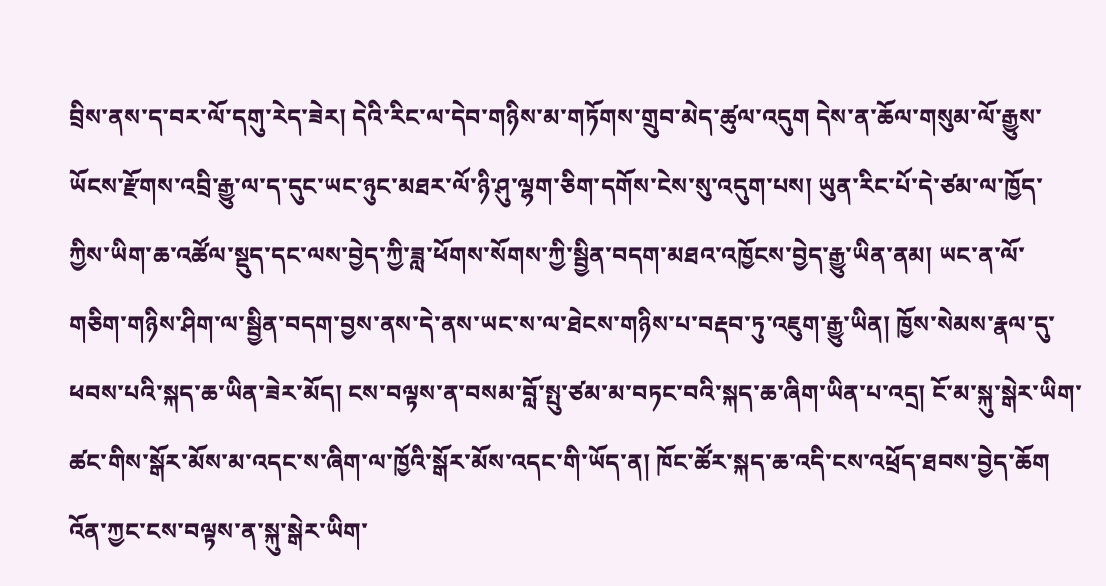བྲིས་ནས་ད་བར་ལོ་དགུ་རེད་ཟེར། དེའི་རིང་ལ་དེབ་གཉིས་མ་གཏོགས་གྲུབ་མེད་ཚུལ་འདུག དེས་ན་ཆོལ་གསུམ་ལོ་རྒྱུས་ཡོངས་རྫོགས་འབྲི་རྒྱུ་ལ་ད་དུང་ཡང་ཉུང་མཐར་ལོ་ཉི་ཤུ་ལྷག་ཅིག་དགོས་ངེས་སུ་འདུག་པས། ཡུན་རིང་པོ་དེ་ཙམ་ལ་ཁྱོད་ཀྱིས་ཡིག་ཆ་འཚོལ་སྡུད་དང་ལས་བྱེད་ཀྱི་ཟླ་ཕོགས་སོགས་ཀྱི་སྦྱིན་བདག་མཐའ་འཁྱོངས་བྱེད་རྒྱུ་ཡིན་ནམ། ཡང་ན་ལོ་གཅིག་གཉིས་ཤིག་ལ་སྦྱིན་བདག་བྱས་ནས་དེ་ནས་ཡང་ས་ལ་ཐེངས་གཉིས་པ་བརྡབ་ཏུ་འཇུག་རྒྱུ་ཡིན། ཁྱོས་སེམས་རྣལ་དུ་ཕབས་པའི་སྐད་ཆ་ཡིན་ཟེར་མོད། ངས་བལྟས་ན་བསམ་བློ་སྤུ་ཙམ་མ་བཏང་བའི་སྐད་ཆ་ཞིག་ཡིན་པ་འདྲ། ངོ་མ་སྐུ་སྒེར་ཡིག་ཚང་གིས་སྒོར་མོས་མ་འདང་ས་ཞིག་ལ་ཁྱོའི་སྒོར་མོས་འདང་གི་ཡོད་ན། ཁོང་ཚོར་སྐད་ཆ་འདི་ངས་འཕྲོད་ཐབས་བྱེད་ཆོག འོན་ཀྱང་ངས་བལྟས་ན་སྐུ་སྒེར་ཡིག་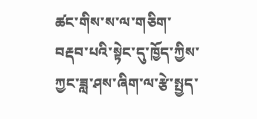ཚང་གིས་ས་ལ་གཅིག་བརྡབ་པའི་སྟེང་དུ་ཁྱོད་ཀྱིས་ཀྱང་ཟླ་ཤས་ཞིག་ལ་རྩེ་སྤྱད་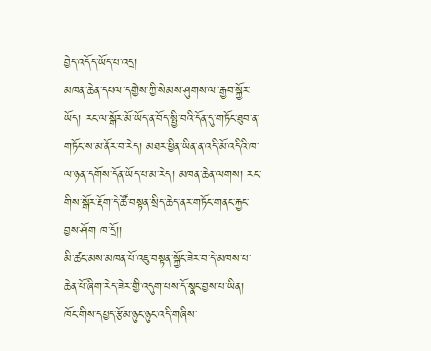བྱེད་འདོད་ཡོད་པ་འདྲ།
མཁན་ཆེན་དཔལ་དགྱེས་ཀྱི་སེམས་ཤུགས་ལ་རྒྱབ་སྐྱོར་ཡོད། རང་ལ་སྒོར་མོ་ཡོད་ན་བོད་སྤྱི་བའི་དོན་དུ་གཏོང་ཐུབ་ན་གཏོང་ས་མ་ནོར་བ་རེད། མཐར་ཕྱིན་ཡིན་ན་འདི་མོ་འདིའི་ཁ་ལ་ཉན་དགོས་དོན་ཡོད་པ་མ་རེད། མཁན་ཆེན་ལགས། རང་གིས་སྒོར་རྡོག་དེ་ཚོ་བསྟན་སྲིད་ཆེད་ནར་གཏོང་གནང་རྐྱང་བྱས་ཤོག ཁ་དྲོ།།
མི་ཚང་མས་མཁན་པོ་འཇུ་བསྟན་སྐྱོང་ཟེར་བ་དེ་མཁས་པ་ཆེན་པོ་ཞིག་རེད་ཟེར་གྱི་འདུག་པས་དོ་སྣང་བྱས་པ་ཡིན། ཁོང་གིས་དཔྱད་རྩོམ་ཉུང་ཉུང་འདི་གཞིས་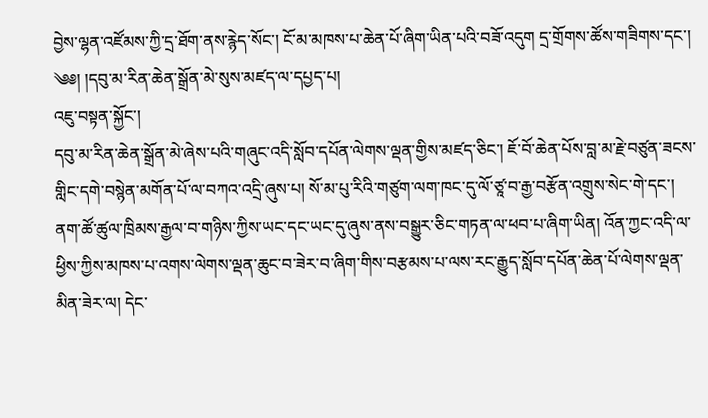བྱེས་ལྷན་འཛོམས་ཀྱི་དྲ་ཐོག་ནས་རྙེད་སོང་། ངོ་མ་མཁས་པ་ཆེན་པོ་ཞིག་ཡིན་པའི་བཟོ་འདུག དྲ་གྲོགས་ཚོས་གཟིགས་དང་།
༄༅། །དབུ་མ་རིན་ཆེན་སྒྲོན་མེ་སུས་མཛད་ལ་དཔྱད་པ།
འཇུ་བསྟན་སྐྱོང་།
དབུ་མ་རིན་ཆེན་སྒྲོན་མེ་ཞེས་པའི་གཞུང་འདི་སློབ་དཔོན་ལེགས་ལྡན་གྱིས་མཛད་ཅིང་། ཇོ་བོ་ཆེན་པོས་བླ་མ་རྗེ་བཙུན་ཟངས་གླིང་དགེ་བསྙེན་མགོན་པོ་ལ་བཀའ་འདྲི་ཞུས་པ། སོ་མ་པུ་རིའི་གཙུག་ལག་ཁང་དུ་ལོ་ཙཱ་བ་རྒྱ་བརྩོན་འགྲུས་སེང་གེ་དང་། ནག་ཚོ་ཚུལ་ཁྲིམས་རྒྱལ་བ་གཉིས་ཀྱིས་ཡང་དང་ཡང་དུ་ཞུས་ནས་བསྒྱུར་ཅིང་གཏན་ལ་ཕབ་པ་ཞིག་ཡིན། འོན་ཀྱང་འདི་ལ་ཕྱིས་ཀྱིས་མཁས་པ་འགས་ལེགས་ལྡན་ཆུང་བ་ཟེར་བ་ཞིག་གིས་བརྩམས་པ་ལས་རང་རྒྱུད་སློབ་དཔོན་ཆེན་པོ་ལེགས་ལྡན་མིན་ཟེར་ལ། དེང་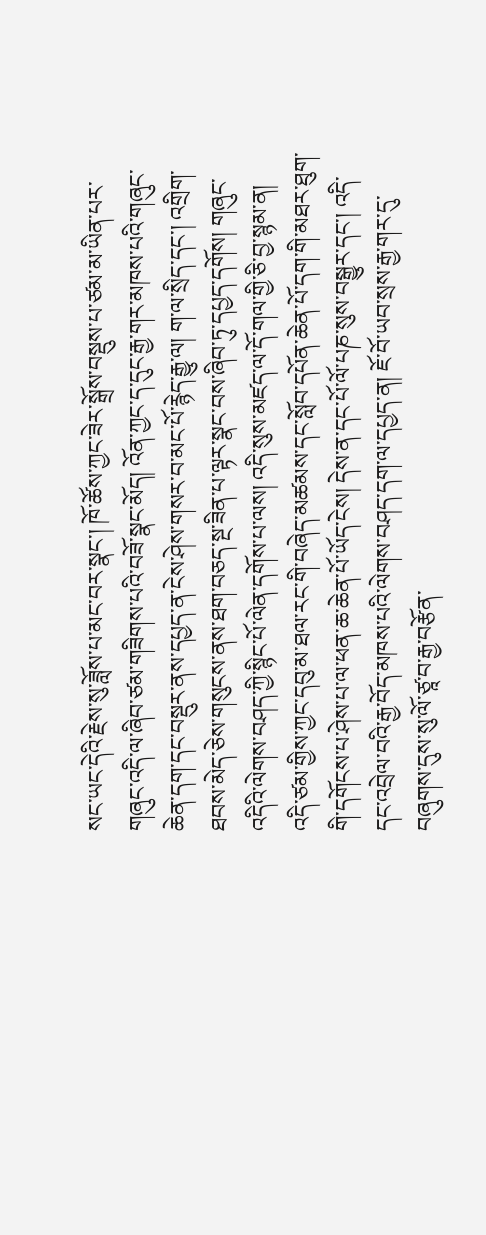སང་ཡང་དེའི་རྗེས་སུ་ཟློས་པ་མང་བར་སྣང་། ཁོ་ཚོས་ཀྱང་ཟེར་སྒྲོས་བསྡུས་པ་ཙམ་མ་ཡིན་པར་གཞུང་འདི་ལ་ཞིབ་ཙམ་གཟིགས་པའི་བཟོ་སྣང་མོད། འོན་ཀྱང་ད་དུང་རྒྱ་གར་མཁས་པའི་གཞུང་ཆེན་དག་དང་བསྡུར་ནས་དཔྱད་ན་ངེས་ཤེས་གསར་བ་མང་པོ་རྙེད་རྒྱུ་ལ། ག་ལ་སྲིད་དང་། འགྲིག་ཐབས་མེད་ཅེས་གསུངས་ནས་ཐག་བཅད་སྔ་ཟིན་པ་ལྟར་སྣང་བས་ཞིབ་ཏུ་དཔྱད་དགོས། གཞུང་འདིའི་ལེགས་བཤད་ཀྱི་སྙིང་པོ་ལེན་དགོས་པ་ལས། འདི་སུས་མཛད་ལ་དོ་གལ་གྱི་ཅི་བྱ་སྙམ་ན། འདི་ཙམ་གྱིས་ཀྱང་དབུ་མ་ཐལ་རང་གི་བཞེད་མཚམས་དང་སློབ་དཔོན་ཆེན་པོ་དག་གི་མཐར་ཐུག་གི་དགོངས་པ་ཤེས་པ་ལ་ཕན་ཆ་ཆེན་པོ་ཡོད་ངེས། དེས་ན་དང་པོ་ལོ་པཎ་སུས་བསྒྱུར་དང་། འདི་དང་འབྲེལ་བའི་རྒྱ་བོད་མཁས་པའི་ལེགས་བཤད་དག་ལ་དཔྱད་ན། ཇོ་བོ་ཡབ་སྲས་རྒྱ་གར་དུ་བཞུགས་དུས་སུ་ལོ་ཙཱ་བ་རྒྱ་བརྩོན་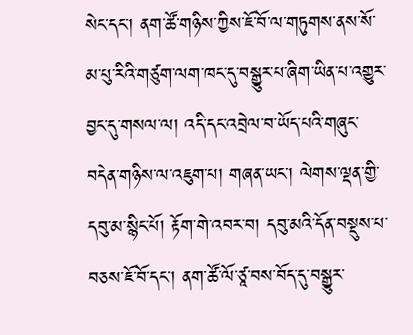སེང་དང་། ནག་ཚོ་གཉིས་ཀྱིས་ཇོ་བོ་ལ་གཏུགས་ནས་སོ་མ་པུ་རིའི་གཙུག་ལག་ཁང་དུ་བསྒྱུར་པ་ཞིག་ཡིན་པ་འགྱུར་བྱང་དུ་གསལ་ལ། འདི་དང་འབྲེལ་བ་ཡོད་པའི་གཞུང་བདེན་གཉིས་ལ་འཇུག་པ། གཞན་ཡང་། ལེགས་ལྡན་གྱི་དབུ་མ་སྙིང་པོ། རྟོག་གེ་འབར་བ། དབུ་མའི་དོན་བསྡུས་པ་བཅས་ཇོ་བོ་དང་། ནག་ཚོ་ལོ་ཙཱ་བས་བོད་དུ་བསྒྱུར་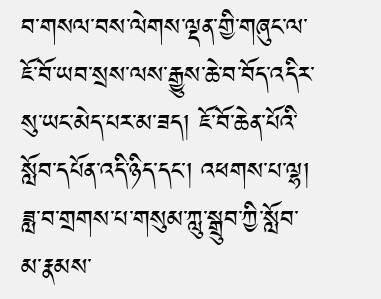བ་གསལ་བས་ལེགས་ལྡན་གྱི་གཞུང་ལ་ཇོ་བོ་ཡབ་སྲས་ལས་རྒྱུས་ཆེ་བ་བོད་འདིར་སུ་ཡང་མེད་པར་མ་ཟད། ཇོ་བོ་ཆེན་པོའི་སློབ་དཔོན་འདི་ཉིད་དང་། འཕགས་པ་ལྷ། ཟླ་བ་གྲགས་པ་གསུམ་ཀླུ་སྒྲུབ་ཀྱི་སློབ་མ་རྣམས་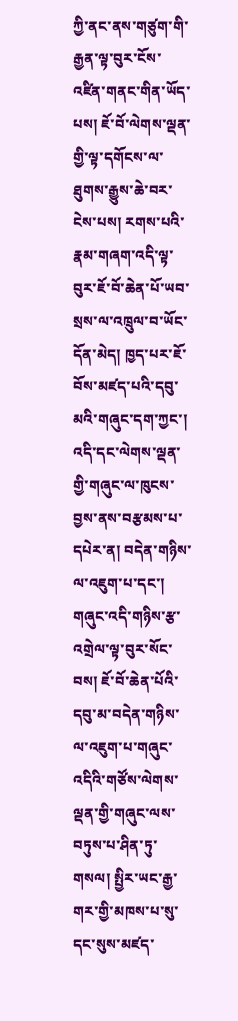ཀྱི་ནང་ནས་གཙུག་གི་རྒྱན་ལྟ་བུར་ངོས་འཛིན་གནང་གིན་ཡོད་པས། ཇོ་བོ་ལེགས་ལྡན་གྱི་ལྟ་དགོངས་ལ་ཐུགས་རྒྱུས་ཆེ་བར་ངེས་པས། རགས་པའི་རྣམ་གཞག་འདི་ལྟ་བུར་ཇོ་བོ་ཆེན་པོ་ཡབ་སྲས་ལ་འཁྲུལ་བ་ཡོང་དོན་མེད། ཁྱད་པར་ཇོ་བོས་མཛད་པའི་དབུ་མའི་གཞུང་དག་ཀྱང་། འདི་དང་ལེགས་ལྡན་གྱི་གཞུང་ལ་ཁུངས་བྱས་ནས་བརྩམས་པ་དཔེར་ན། བདེན་གཉིས་ལ་འཇུག་པ་དང་། གཞུང་འདི་གཉིས་རྩ་འགྲེལ་ལྟ་བུར་སོང་བས། ཇོ་བོ་ཆེན་པོའི་དབུ་མ་བདེན་གཉིས་ལ་འཇུག་པ་གཞུང་འདིའི་གཙོས་ལེགས་ལྡན་གྱི་གཞུང་ལས་བཏུས་པ་ཤིན་ཏུ་གསལ། སྤྱིར་ཡང་རྒྱ་གར་གྱི་མཁས་པ་སུ་དང་སུས་མཛད་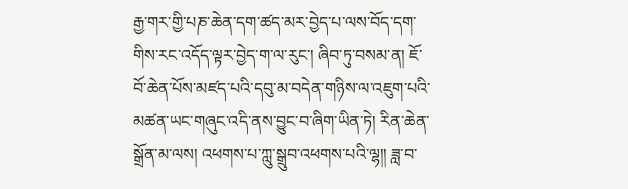རྒྱ་གར་གྱི་པཎ་ཆེན་དག་ཚད་མར་བྱེད་པ་ལས་བོད་དག་གིས་རང་འདོད་ལྟར་བྱེད་ག་ལ་རུང་། ཞིབ་ཏུ་བསམ་ན། ཇོ་བོ་ཆེན་པོས་མཛད་པའི་དབུ་མ་བདེན་གཉིས་ལ་འཇུག་པའི་མཚན་ཡང་གཞུང་འདི་ནས་བྱུང་བ་ཞིག་ཡིན་ཏེ། རིན་ཆེན་སྒྲོན་མ་ལས། འཕགས་པ་ཀླུ་སྒྲུབ་འཕགས་པའི་ལྷ།། ཟླ་བ་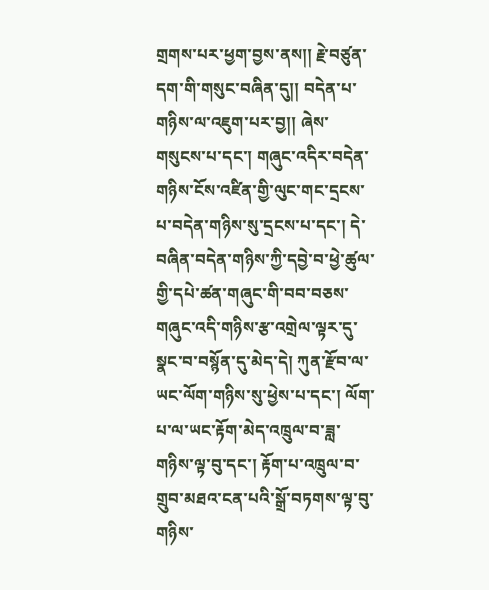གྲགས་པར་ཕྱག་བྱས་ནས།། རྗེ་བཙུན་དག་གི་གསུང་བཞིན་དུ།། བདེན་པ་གཉིས་ལ་འཇུག་པར་བྱ།། ཞེས་གསུངས་པ་དང་། གཞུང་འདིར་བདེན་གཉིས་ངོས་འཛིན་གྱི་ལུང་གང་དྲངས་པ་བདེན་གཉིས་སུ་དྲངས་པ་དང་། དེ་བཞིན་བདེན་གཉིས་ཀྱི་དབྱེ་བ་ཕྱེ་ཚུལ་གྱི་དཔེ་ཚན་གཞུང་གི་བབ་བཅས་གཞུང་འདི་གཉིས་རྩ་འགྲེལ་ལྟར་དུ་སྣང་བ་བསྙོན་དུ་མེད་དེ། ཀུན་རྫོབ་ལ་ཡང་ལོག་གཉིས་སུ་ཕྱེས་པ་དང་། ལོག་པ་ལ་ཡང་རྟོག་མེད་འཁྲུལ་བ་ཟླ་གཉིས་ལྟ་བུ་དང་། རྟོག་པ་འཁྲུལ་བ་གྲུབ་མཐའ་ངན་པའི་སྒྲོ་བཏགས་ལྟ་བུ་གཉིས་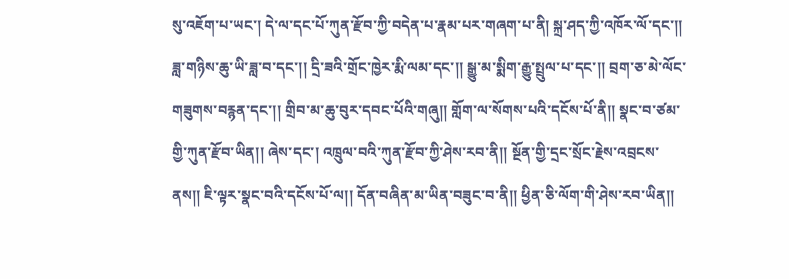སུ་འཇོག་པ་ཡང་། དེ་ལ་དང་པོ་ཀུན་རྫོབ་ཀྱི་བདེན་པ་རྣམ་པར་གཞག་པ་ནི། སྐྲ་ཤད་ཀྱི་འཁོར་ལོ་དང་།། ཟླ་གཉིས་ཆུ་ཡི་ཟླ་བ་དང་།། དྲི་ཟའི་གྲོང་ཁྱེར་རྨི་ལམ་དང་།། སྒྱུ་མ་སྨིག་རྒྱུ་སྤྲུལ་པ་དང་།། བྲག་ཅ་མེ་ལོང་གཟུགས་བརྙན་དང་།། གྲིབ་མ་ཆུ་བུར་དབང་པོའི་གཞུ།། གློག་ལ་སོགས་པའི་དངོས་པོ་ནི།། སྣང་བ་ཙམ་གྱི་ཀུན་རྫོབ་ཡིན།། ཞེས་དང་། འཁྲུལ་བའི་ཀུན་རྫོབ་ཀྱི་ཤེས་རབ་ནི།། སྔོན་གྱི་དྲང་སྲོང་རྗེས་འབྲངས་ནས།། ཇི་ལྟར་སྣང་བའི་དངོས་པོ་ལ།། དོན་བཞིན་མ་ཡིན་བཟུང་བ་ནི།། ཕྱིན་ཅི་ལོག་གི་ཤེས་རབ་ཡིན།།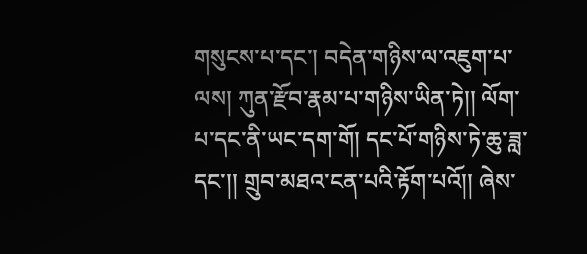གསུངས་པ་དང་། བདེན་གཉིས་ལ་འཇུག་པ་ལས། ཀུན་རྫོབ་རྣམ་པ་གཉིས་ཡིན་ཏེ།། ལོག་པ་དང་ནི་ཡང་དག་གོ། དང་པོ་གཉིས་ཏེ་ཆུ་ཟླ་དང་།། གྲུབ་མཐའ་ངན་པའི་རྟོག་པའོ།། ཞེས་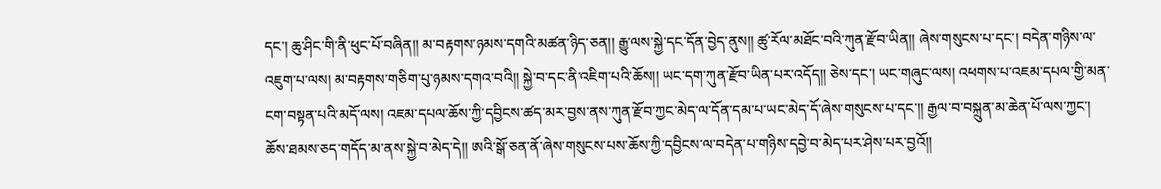དང་། ཆུ་ཤིང་གི་ནི་ཕུང་པོ་བཞིན།། མ་བརྟགས་ཉམས་དགའི་མཚན་ཉིད་ཅན།། རྒྱུ་ལས་སྐྱེ་དང་དོན་བྱེད་ནུས།། ཚུ་རོལ་མཐོང་བའི་ཀུན་རྫོབ་ཡིན།། ཞེས་གསུངས་པ་དང་། བདེན་གཉིས་ལ་འཇུག་པ་ལས། མ་བརྟགས་གཅིག་པུ་ཉམས་དགའ་བའི།། སྐྱེ་བ་དང་ནི་འཇིག་པའི་ཆོས།། ཡང་དག་ཀུན་རྫོབ་ཡིན་པར་འདོད།། ཅེས་དང་། ཡང་གཞུང་ལས། འཕགས་པ་འཇམ་དཔལ་གྱི་མན་ངག་བསྟན་པའི་མདོ་ལས། འཇམ་དཔལ་ཆོས་ཀྱི་དབྱིངས་ཚད་མར་བྱས་ནས་ཀུན་རྫོབ་ཀྱང་མེད་ལ་དོན་དམ་པ་ཡང་མེད་དོ་ཞེས་གསུངས་པ་དང་།། རྒྱལ་བ་བསྐྲུན་མ་ཆེན་པོ་ལས་ཀྱང་། ཆོས་ཐམས་ཅད་གདོད་མ་ནས་སྐྱེ་བ་མེད་དེ།། ཨའི་སྒོ་ཅན་ནོ་ཞེས་གསུངས་པས་ཆོས་ཀྱི་དབྱིངས་ལ་བདེན་པ་གཉིས་དབྱེ་བ་མེད་པར་ཤེས་པར་བྱའོ།།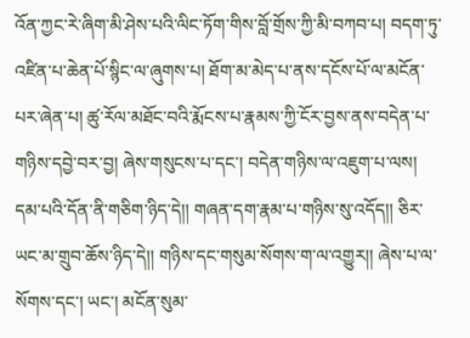འོན་ཀྱང་རེ་ཞིག་མི་ཤེས་པའི་ལིང་ཏོག་གིས་བློ་གྲོས་ཀྱི་མི་བཀབ་པ། བདག་ཏུ་འཛིན་པ་ཆེན་པོ་སྙིང་ལ་ཞུགས་པ། ཐོག་མ་མེད་པ་ནས་དངོས་པོ་ལ་མངོན་པར་ཞེན་པ། ཚུ་རོལ་མཐོང་བའི་རྨོངས་པ་རྣམས་ཀྱི་ངོར་བྱས་ནས་བདེན་པ་གཉིས་དབྱེ་བར་བྱ། ཞེས་གསུངས་པ་དང་། བདེན་གཉིས་ལ་འཇུག་པ་ལས། དམ་པའི་དོན་ནི་གཅིག་ཉིད་དེ།། གཞན་དག་རྣམ་པ་གཉིས་སུ་འདོད།། ཅིར་ཡང་མ་གྲུབ་ཆོས་ཉིད་དེ།། གཉིས་དང་གསུམ་སོགས་ག་ལ་འགྱུར།། ཞེས་པ་ལ་སོགས་དང་། ཡང་། མངོན་སུམ་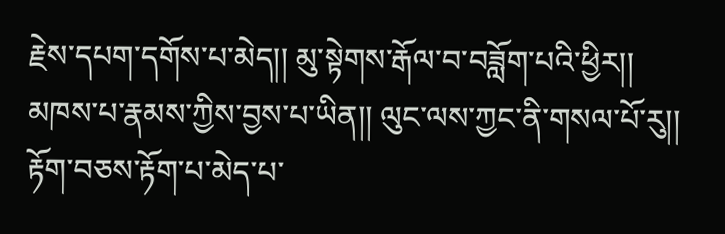རྗེས་དཔག་དགོས་པ་མེད།། མུ་སྟེགས་རྒོལ་བ་བཟློག་པའི་ཕྱིར།། མཁས་པ་རྣམས་ཀྱིས་བྱས་པ་ཡིན།། ལུང་ལས་ཀྱང་ནི་གསལ་པོ་རུ།། རྟོག་བཅས་རྟོག་པ་མེད་པ་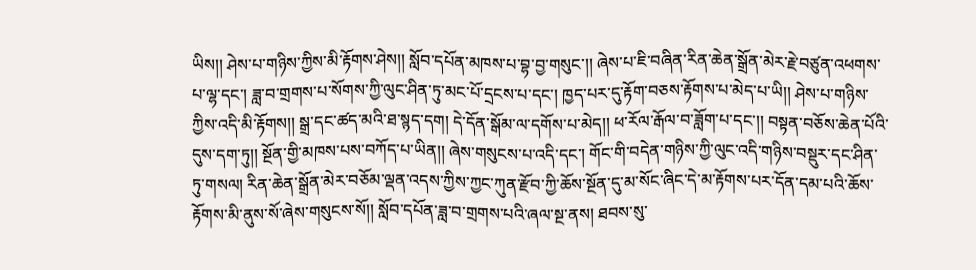ཡིས།། ཤེས་པ་གཉིས་ཀྱིས་མི་རྟོགས་ཤེས།། སློབ་དཔོན་མཁས་པ་བྷ་བྱ་གསུང་།། ཞེས་པ་ཇི་བཞིན་རིན་ཆེན་སྒྲོན་མེར་རྗེ་བཙུན་འཕགས་པ་ལྷ་དང་། ཟླ་བ་གྲགས་པ་སོགས་ཀྱི་ལུང་ཤིན་ཏུ་མང་པོ་དྲངས་པ་དང་། ཁྱད་པར་དུ་རྟོག་བཅས་རྟོགས་པ་མེད་པ་ཡི།། ཤེས་པ་གཉིས་ཀྱིས་འདི་མི་རྟོགས།། སྒྲ་དང་ཚད་མའི་ཐ་སྙད་དག། དེ་དོན་སྒོམ་ལ་དགོས་པ་མེད།། ཕ་རོལ་རྒོལ་བ་ཟློག་པ་དང་།། བསྟན་བཅོས་ཆེན་པོའི་དུས་དག་ཏུ།། སྔོན་གྱི་མཁས་པས་བཀོད་པ་ཡིན།། ཞེས་གསུངས་པ་འདི་དང་། གོང་གི་བདེན་གཉིས་ཀྱི་ལུང་འདི་གཉིས་བསྡུར་དང་ཤིན་ཏུ་གསལ། རིན་ཆེན་སྒྲོན་མེར་བཅོམ་ལྡན་འདས་ཀྱིས་ཀྱང་ཀུན་རྫོབ་ཀྱི་ཆོས་སྔོན་དུ་མ་སོང་ཞིང་དེ་མ་རྟོགས་པར་དོན་དམ་པའི་ཆོས་རྟོགས་མི་ནུས་སོ་ཞེས་གསུངས་སོ།། སློབ་དཔོན་ཟླ་བ་གྲགས་པའི་ཞལ་སྔ་ནས། ཐབས་སུ་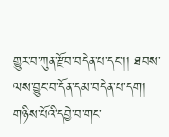གྱུར་བ་ཀུན་རྫོབ་བདེན་པ་དང་།། ཐབས་ལས་བྱུང་བ་དོན་དམ་བདེན་པ་དག། གཉིས་པོའི་དབྱེ་བ་གང་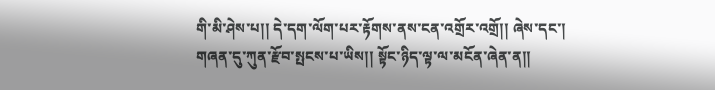གི་མི་ཤེས་པ།། དེ་དག་ལོག་པར་རྟོགས་ནས་ངན་འགྲོར་འགྲོ།། ཞེས་དང་། གཞན་དུ་ཀུན་རྫོབ་སྤངས་པ་ཡིས།། སྟོང་ཉིད་ལྟ་ལ་མངོན་ཞེན་ན།།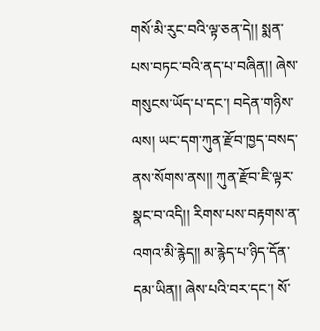གསོ་མི་རུང་བའི་ལྟ་ཅན་དེ།། སྨན་པས་བཏང་བའི་ནད་པ་བཞིན།། ཞེས་གསུངས་ཡོད་པ་དང་། བདེན་གཉིས་ལས། ཡང་དག་ཀུན་རྫོབ་ཁྱད་བསད་ནས་སོགས་ནས།། ཀུན་རྫོབ་ཇི་ལྟར་སྣང་བ་འདི།། རིགས་པས་བརྟགས་ན་འགའ་མི་རྙེད།། མ་རྙེད་པ་ཉིད་དོན་དམ་ཡིན།། ཞེས་པའི་བར་དང་། སོ་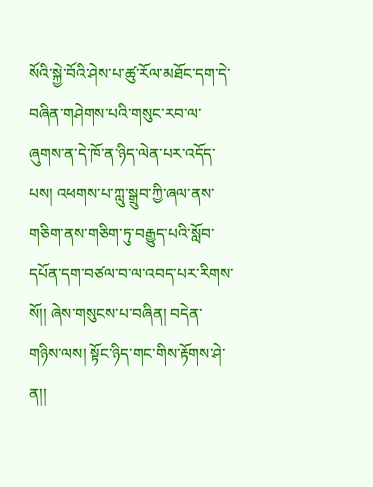སོའི་སྐྱེ་བོའི་ཤེས་པ་ཚུ་རོལ་མཐོང་དག་དེ་བཞིན་གཤེགས་པའི་གསུང་རབ་ལ་ཞུགས་ན་དེ་ཁོ་ན་ཉིད་ལེན་པར་འདོད་པས། འཕགས་པ་ཀླུ་སྒྲུབ་ཀྱི་ཞལ་ནས་གཅིག་ནས་གཅིག་ཏུ་བརྒྱུད་པའི་སློབ་དཔོན་དག་བཙལ་བ་ལ་འབད་པར་རིགས་སོ།། ཞེས་གསུངས་པ་བཞིན། བདེན་གཉིས་ལས། སྟོང་ཉིད་གང་གིས་རྟོགས་ཤེ་ན།།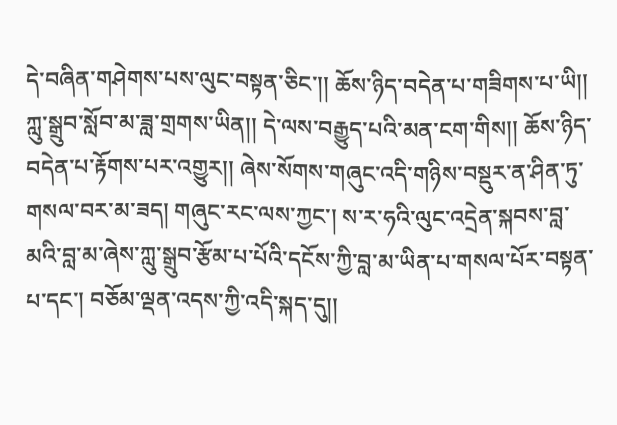དེ་བཞིན་གཤེགས་པས་ལུང་བསྟན་ཅིང་།། ཆོས་ཉིད་བདེན་པ་གཟིགས་པ་ཡི།། ཀླུ་སྒྲུབ་སློབ་མ་ཟླ་གྲགས་ཡིན།། དེ་ལས་བརྒྱུད་པའི་མན་ངག་གིས།། ཆོས་ཉིད་བདེན་པ་རྟོགས་པར་འགྱུར།། ཞེས་སོགས་གཞུང་འདི་གཉིས་བསྡུར་ན་ཤིན་ཏུ་གསལ་བར་མ་ཟད། གཞུང་རང་ལས་ཀྱང་། ས་ར་ཧའི་ལུང་འདྲེན་སྐབས་བླ་མའི་བླ་མ་ཞེས་ཀླུ་སྒྲུབ་རྩོམ་པ་པོའི་དངོས་ཀྱི་བླ་མ་ཡིན་པ་གསལ་པོར་བསྟན་པ་དང་། བཅོམ་ལྡན་འདས་ཀྱི་འདི་སྐད་དུ།།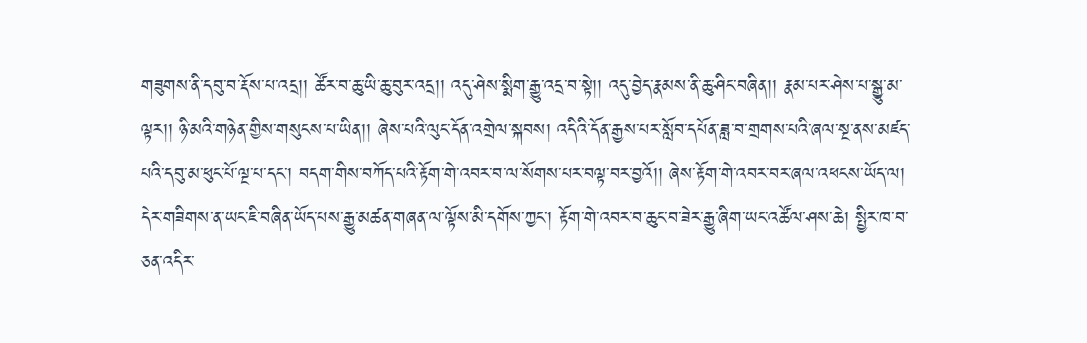གཟུགས་ནི་དབུ་བ་རྡོས་པ་འདྲ།། ཚོར་བ་ཆུ་ཡི་ཆུ་བུར་འདྲ།། འདུ་ཤེས་སྨིག་རྒྱུ་འདྲ་བ་སྟེ།། འདུ་བྱེད་རྣམས་ནི་ཆུ་ཤིང་བཞིན།། རྣམ་པར་ཤེས་པ་སྒྱུ་མ་ལྟར།། ཉི་མའི་གཉེན་གྱིས་གསུངས་པ་ཡིན།། ཞེས་པའི་ལུང་དོན་འགྲེལ་སྐབས། འདིའི་དོན་རྒྱས་པར་སློབ་དཔོན་ཟླ་བ་གྲགས་པའི་ཞལ་སྔ་ནས་མཛད་པའི་དབུ་མ་ཕུང་པོ་ལྔ་པ་དང་། བདག་གིས་བཀོད་པའི་རྟོག་གེ་འབར་བ་ལ་སོགས་པར་བལྟ་བར་བྱའོ།། ཞེས་རྟོག་གེ་འབར་བར་ཞལ་འཕངས་ཡོད་ལ། དེར་གཟིགས་ན་ཡང་ཇི་བཞིན་ཡོད་པས་རྒྱུ་མཚན་གཞན་ལ་ལྟོས་མི་དགོས་ཀྱང་། རྟོག་གེ་འབར་བ་ཆུང་བ་ཟེར་རྒྱུ་ཞིག་ཡང་འཚོལ་ཤས་ཆེ། སྤྱིར་ཁ་བ་ཅན་འདིར་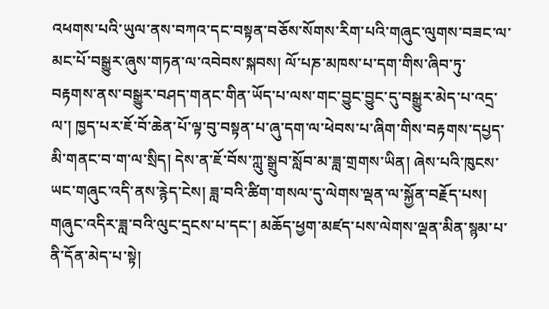འཕགས་པའི་ཡུལ་ནས་བཀའ་དང་བསྟན་བཅོས་སོགས་རིག་པའི་གཞུང་ལུགས་བཟང་ལ་མང་པོ་བསྒྱུར་ཞུས་གཏན་ལ་འབེབས་སྐབས། ལོ་པཎ་མཁས་པ་དག་གིས་ཞིབ་ཏུ་བརྟགས་ནས་བསྒྱུར་བཤད་གནང་གིན་ཡོད་པ་ལས་གང་བྱུང་བྱུང་དུ་བསྒྱུར་མེད་པ་འདྲ་ལ་། ཁྱད་པར་ཇོ་བོ་ཆེན་པོ་ལྟ་བུ་བསྟན་པ་ཞུ་དག་ལ་ཕེབས་པ་ཞིག་གིས་བརྟགས་དཔྱད་མི་གནང་བ་ག་ལ་སྲིད། དེས་ན་ཇོ་བོས་ཀླུ་སྒྲུབ་སློབ་མ་ཟླ་གྲགས་ཡིན། ཞེས་པའི་ཁུངས་ཡང་གཞུང་འདི་ནས་རྙེད་ངེས། ཟླ་བའི་ཚིག་གསལ་དུ་ལེགས་ལྡན་ལ་སྐྱོན་བརྗོད་པས། གཞུང་འདིར་ཟླ་བའི་ལུང་དྲངས་པ་དང་། མཆོད་ཕྱག་མཛད་པས་ལེགས་ལྡན་མིན་སྙམ་པ་ནི་དོན་མེད་པ་སྟེ།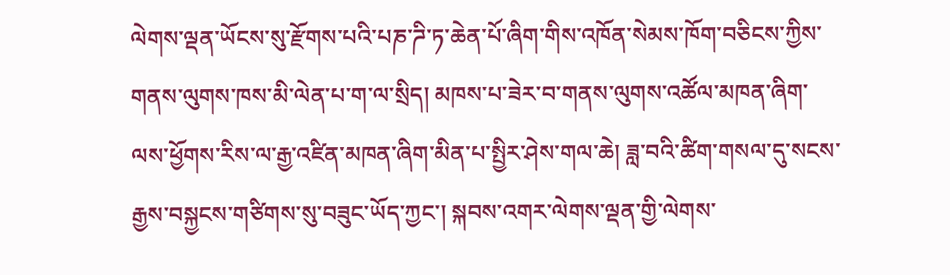ལེགས་ལྡན་ཡོངས་སུ་རྫོགས་པའི་པཎ་ཌི་ཏ་ཆེན་པོ་ཞིག་གིས་འཁོན་སེམས་ཁོག་བཅིངས་ཀྱིས་གནས་ལུགས་ཁས་མི་ལེན་པ་ག་ལ་སྲིད། མཁས་པ་ཟེར་བ་གནས་ལུགས་འཚོལ་མཁན་ཞིག་ལས་ཕྱོགས་རིས་ལ་རྒྱ་འཛིན་མཁན་ཞིག་མིན་པ་སྤྱིར་ཤེས་གལ་ཆེ། ཟླ་བའི་ཚིག་གསལ་དུ་སངས་རྒྱས་བསྐྱངས་གཙིགས་སུ་བཟུང་ཡོད་ཀྱང་། སྐབས་འགར་ལེགས་ལྡན་གྱི་ལེགས་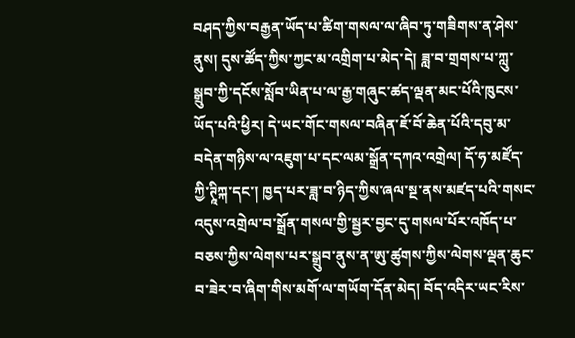བཤད་ཀྱིས་བརྒྱན་ཡོད་པ་ཚིག་གསལ་ལ་ཞིབ་ཏུ་གཟིགས་ན་ཤེས་ནུས། དུས་ཚོད་ཀྱིས་ཀྱང་མ་འགྲིག་པ་མེད་དེ། ཟླ་བ་གྲགས་པ་ཀླུ་སྒྲུབ་ཀྱི་དངོས་སློབ་ཡིན་པ་ལ་རྒྱ་གཞུང་ཚད་ལྡན་མང་པོའི་ཁུངས་ཡོད་པའི་ཕྱིར། དེ་ཡང་གོང་གསལ་བཞིན་ཇོ་བོ་ཆེན་པོའི་དབུ་མ་བདེན་གཉིས་ལ་འཇུག་པ་དང་ལམ་སྒྲོན་དཀའ་འགྲེལ། དོ་ཧ་མཛོད་ཀྱི་ཊཱིཀྐ་དང་། ཁྱད་པར་ཟླ་བ་ཉིད་ཀྱིས་ཞལ་སྔ་ནས་མཛད་པའི་གསང་འདུས་འགྲེལ་བ་སྒྲོན་གསལ་གྱི་སྦྱར་བྱང་དུ་གསལ་པོར་འཁོད་པ་བཅས་ཀྱིས་ལེགས་པར་སྒྲུབ་ནུས་ན་ཨུ་ཚུགས་ཀྱིས་ལེགས་ལྡན་ཆུང་བ་ཟེར་བ་ཞིག་གིས་མགོ་ལ་གཡོག་དོན་མེད། བོད་འདིར་ཡང་རིས་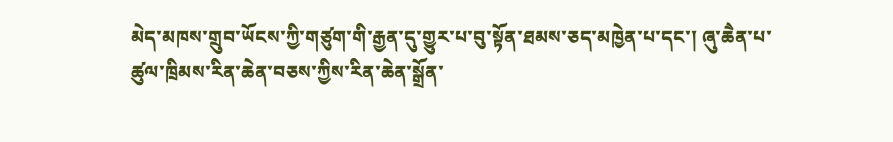མེད་མཁས་གྲུབ་ཡོངས་ཀྱི་གཙུག་གི་རྒྱན་དུ་གྱུར་པ་བུ་སྟོན་ཐམས་ཅད་མཁྱེན་པ་དང་། ཞུ་ཆཻན་པ་ཚུལ་ཁྲིམས་རིན་ཆེན་བཅས་ཀྱིས་རིན་ཆེན་སྒྲོན་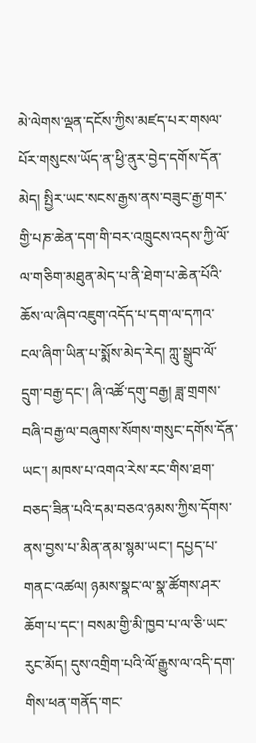མེ་ལེགས་ལྡན་དངོས་ཀྱིས་མཛད་པར་གསལ་པོར་གསུངས་ཡོད་ན་ཕྱི་ནུར་བྱེད་དགོས་དོན་མེད། སྤྱིར་ཡང་སངས་རྒྱས་ནས་བཟུང་རྒྱ་གར་གྱི་པཎ་ཆེན་དག་གི་བར་འཁྲུངས་འདས་ཀྱི་ལོ་ལ་གཅིག་མཐུན་མེད་པ་ནི་ཐེག་པ་ཆེན་པོའི་ཆོས་ལ་ཞིབ་འཇུག་འདོད་པ་དག་ལ་དཀའ་ངལ་ཞིག་ཡིན་པ་སྨོས་མེད་རེད། ཀླུ་སྒྲུབ་ལོ་དྲུག་བརྒྱ་དང་། ཞི་འཚོ་དགུ་བརྒྱ། ཟླ་གྲགས་བཞི་བརྒྱ་ལ་བཞུགས་སོགས་གསུང་དགོས་དོན་ཡང་། མཁས་པ་འགའ་རེས་རང་གིས་ཐག་བཅད་ཟིན་པའི་དམ་བཅའ་ཉམས་ཀྱིས་དོགས་ནས་བྱས་པ་མིན་ནམ་སྙམ་ཡང་། དཔྱད་པ་གནང་འཚལ། ཉམས་སྣང་ལ་སྣ་ཚོགས་ཤར་ཆོག་པ་དང་། བསམ་གྱི་མི་ཁྱབ་པ་ལ་ཅི་ཡང་རུང་མོད། དུས་འགྲིག་པའི་ལོ་རྒྱུས་ལ་འདི་དག་གིས་ཕན་གནོད་གང་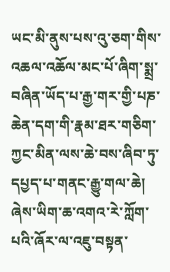ཡང་མི་ནུས་པས་འུ་ཅག་གིས་འཆལ་འཆོལ་མང་པོ་ཞིག་སྨྲ་བཞིན་ཡོད་པ་རྒྱ་གར་གྱི་པཎ་ཆེན་དག་གི་རྣམ་ཐར་གཅིག་ཀྱང་མིན་ལས་ཆེ་བས་ཞིབ་ཏུ་དཔྱད་པ་གནང་རྒྱུ་གལ་ཆེ། ཞེས་ཡིག་ཆ་འགའ་རེ་ཀློག་པའི་ཞོར་ལ་འཇུ་བསྟན་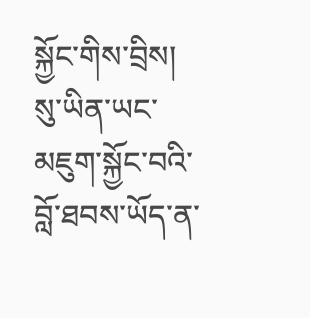སྐྱོང་གིས་བྲིས།
སུ་ཡིན་ཡང་མཇུག་སྐྱོང་བའི་བློ་ཐབས་ཡོད་ན་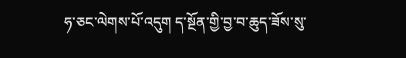ཧ་ཅང་ལེགས་པོ་འདུག ད་སྔོན་གྱི་བྱ་བ་ཆུད་ཟོས་སུ་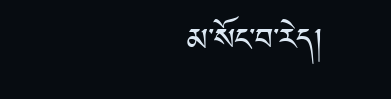མ་སོང་བ་རེད།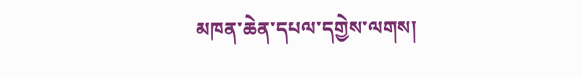མཁན་ཆེན་དཔལ་དགྱེས་ལགས།